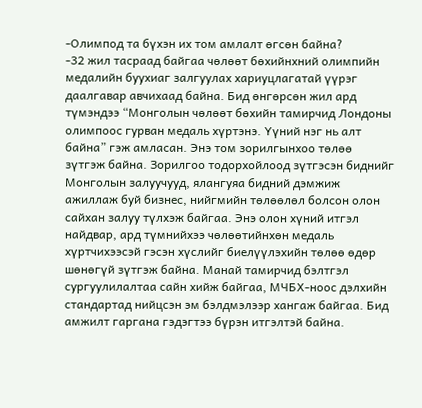-Олимпод та бүхэн их том амлалт өгсөн байна?
-32 жил тасраад байгаа чөлөөт бөхийнхний олимпийн медалийн буухиаг залгуулах хариуцлагатай үүрэг даалгавар авчихаад байна. Бид өнгөрсөн жил ард түмэндээ “Монголын чөлөөт бөхийн тамирчид Лондоны олимпоос гурван медаль хүртэнэ. Үүний нэг нь алт байна” гэж амласан. Энэ том зорилгынхоо төлөө зүтгэж байна. Зорилгоо тодорхойлоод зүтгэсэн биднийг Монголын залуучууд, ялангуяа бидний дэмжиж ажиллаж буй бизнес, нийгмийн төлөөлөл болсон олон сайхан залуу түлхэж байгаа. Энэ олон хүний итгэл найдвар, ард түмнийхээ чөлөөтийнхөн медаль хүртчихээсэй гэсэн хүслийг биелүүлэхийн төлөө өдөр шөнөгүй зүтгэж байна. Манай тамирчид бэлтгэл сургуулилалтаа сайн хийж байгаа, МЧБХ-ноос дэлхийн стандартад нийцсэн эм бэлдмэлээр хангаж байгаа. Бид амжилт гаргана гэдэгтээ бүрэн итгэлтэй байна.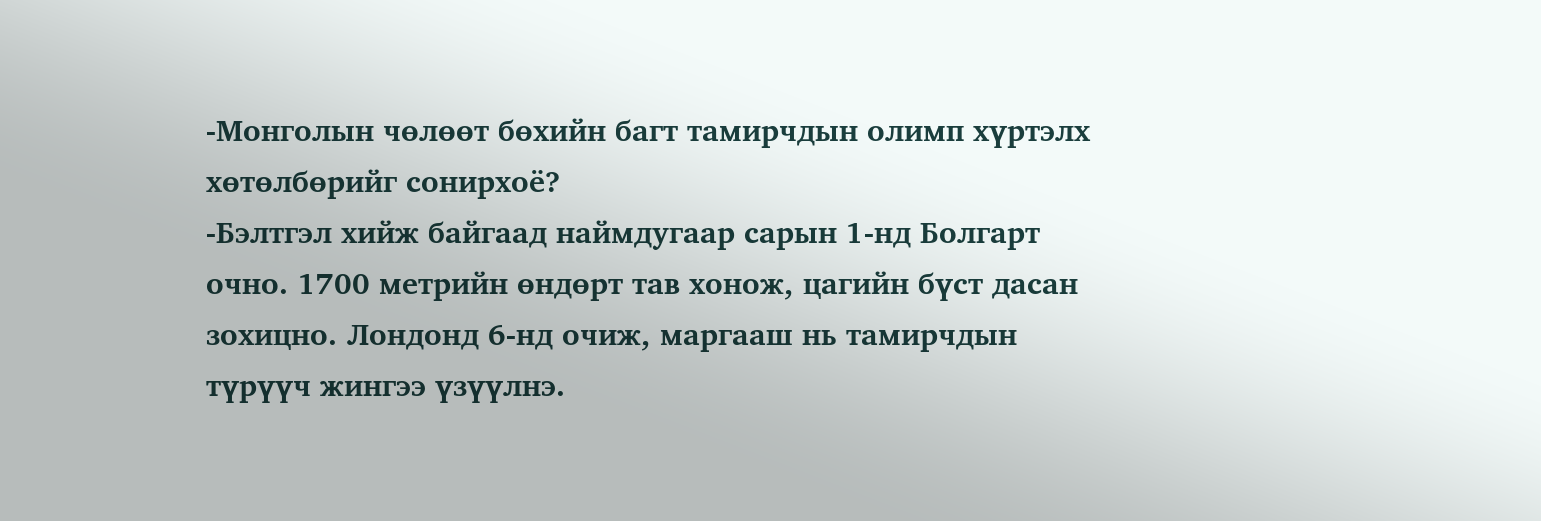-Монголын чөлөөт бөхийн багт тамирчдын олимп хүртэлх хөтөлбөрийг сонирхоё?
-Бэлтгэл хийж байгаад наймдугаар сарын 1-нд Болгарт очно. 1700 метрийн өндөрт тав хонож, цагийн бүст дасан зохицно. Лондонд 6-нд очиж, маргааш нь тамирчдын түрүүч жингээ үзүүлнэ.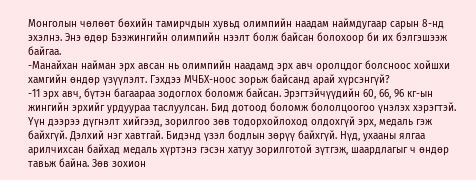Монголын чөлөөт бөхийн тамирчдын хувьд олимпийн наадам наймдугаар сарын 8-нд эхэлнэ. Энэ өдөр Бээжингийн олимпийн нээлт болж байсан болохоор би их бэлгэшээж байгаа.
-Манайхан найман эрх авсан нь олимпийн наадамд эрх авч оролцдог болсноос хойшхи хамгийн өндөр үзүүлэлт. Гэхдээ МЧБХ-ноос зорьж байсанд арай хүрсэнгүй?
-11 эрх авч, бүтэн багаараа зодоглох боломж байсан. Эрэгтэйчүүдийн 60, 66, 96 кг-ын жингийн эрхийг урдуураа таслуулсан. Бид дотоод боломж бололцоогоо үнэлэх хэрэгтэй. Үүн дээрээ дүгнэлт хийгээд, зорилгоо зөв тодорхойлоход олдохгүй эрх, медаль гэж байхгүй. Дэлхий нэг хавтгай. Бидэнд үзэл бодлын зөрүү байхгүй. Нүд, ухааны ялгаа арилчихсан байхад медаль хүртэнэ гэсэн хатуу зорилготой зүтгэж, шаардлагыг ч өндөр тавьж байна. Зөв зохион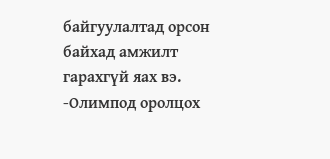байгуулалтад орсон байхад амжилт гарахгүй яах вэ.
-Олимпод оролцох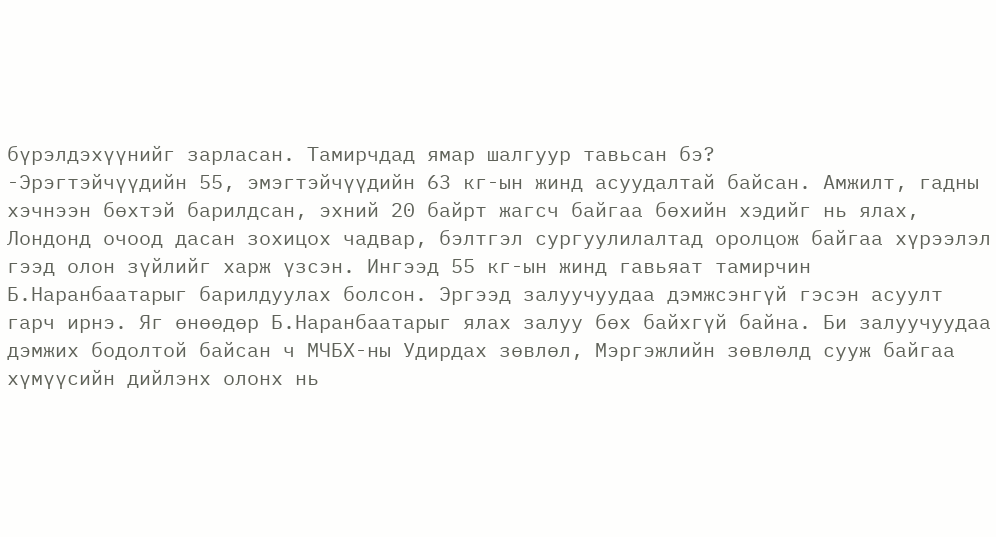бүрэлдэхүүнийг зарласан. Тамирчдад ямар шалгуур тавьсан бэ?
-Эрэгтэйчүүдийн 55, эмэгтэйчүүдийн 63 кг-ын жинд асуудалтай байсан. Амжилт, гадны хэчнээн бөхтэй барилдсан, эхний 20 байрт жагсч байгаа бөхийн хэдийг нь ялах, Лондонд очоод дасан зохицох чадвар, бэлтгэл сургуулилалтад оролцож байгаа хүрээлэл гээд олон зүйлийг харж үзсэн. Ингээд 55 кг-ын жинд гавьяат тамирчин Б.Наранбаатарыг барилдуулах болсон. Эргээд залуучуудаа дэмжсэнгүй гэсэн асуулт гарч ирнэ. Яг өнөөдөр Б.Наранбаатарыг ялах залуу бөх байхгүй байна. Би залуучуудаа дэмжих бодолтой байсан ч МЧБХ-ны Удирдах зөвлөл, Мэргэжлийн зөвлөлд сууж байгаа хүмүүсийн дийлэнх олонх нь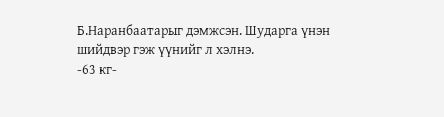Б.Наранбаатарыг дэмжсэн. Шударга үнэн шийдвэр гэж үүнийг л хэлнэ.
-63 кг-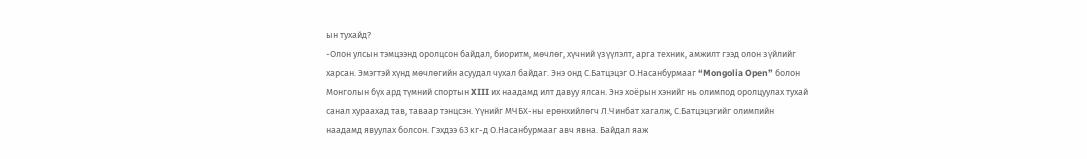ын тухайд?
-Олон улсын тэмцээнд оролцсон байдал, биоритм, мөчлөг, хүчний үзүүлэлт, арга техник, амжилт гээд олон зүйлийг харсан. Эмэгтэй хүнд мөчлөгийн асуудал чухал байдаг. Энэ онд С.Батцэцэг О.Насанбурмааг “Mongolia Open” болон Монголын бүх ард түмний спортын XIII их наадамд илт давуу ялсан. Энэ хоёрын хэнийг нь олимпод оролцуулах тухай санал хураахад тав, таваар тэнцсэн. Үүнийг МЧБХ-ны ерөнхийлөгч Л.Чинбат хагалж, С.Батцэцэгийг олимпийн наадамд явуулах болсон. Гэхдээ 63 кг-д О.Насанбурмааг авч явна. Байдал яаж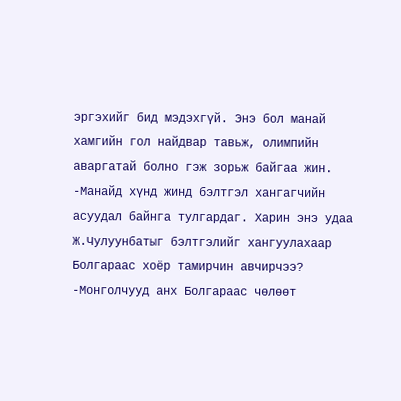эргэхийг бид мэдэхгүй. Энэ бол манай хамгийн гол найдвар тавьж, олимпийн аваргатай болно гэж зорьж байгаа жин.
-Манайд хүнд жинд бэлтгэл хангагчийн асуудал байнга тулгардаг. Харин энэ удаа Ж.Чулуунбатыг бэлтгэлийг хангуулахаар Болгараас хоёр тамирчин авчирчээ?
-Монголчууд анх Болгараас чөлөөт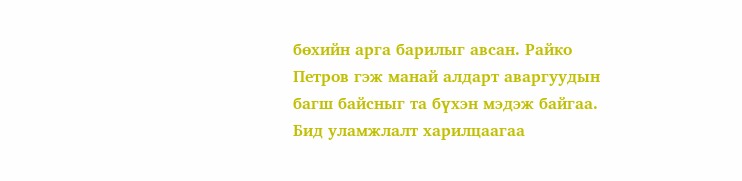бөхийн арга барилыг авсан. Райко Петров гэж манай алдарт аваргуудын багш байсныг та бүхэн мэдэж байгаа. Бид уламжлалт харилцаагаа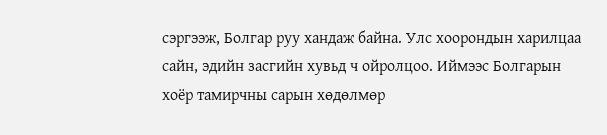сэргээж, Болгар руу хандаж байна. Улс хоорондын харилцаа сайн, эдийн засгийн хувьд ч ойролцоо. Иймээс Болгарын хоёр тамирчны сарын хөдөлмөр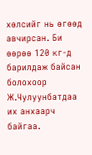хөлсийг нь өгөөд авчирсан. Би өөрөө 120 кг-д барилдаж байсан болохоор Ж.Чулуунбатдаа их анхаарч байгаа.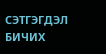СЭТГЭГДЭЛ БИЧИХ